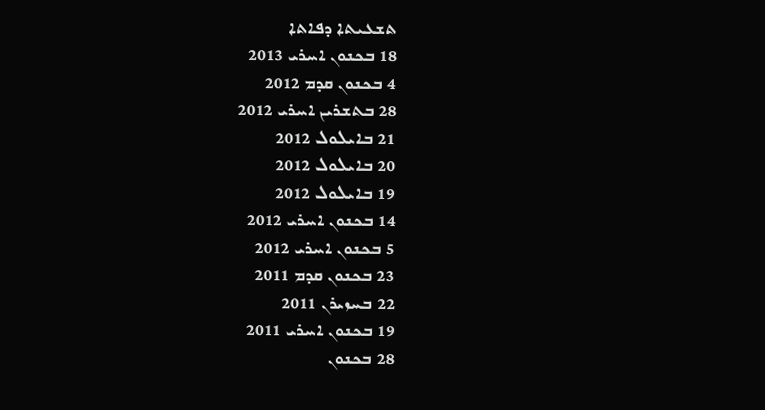ܬܫܥܝܬܐ ܕܦܐܬܐ
18 ܒܟܢܘܢ ܐܚܪܝ 2013
4 ܒܟܢܘܢ ܩܕܡ 2012
28 ܒܬܫܪܝܢ ܐܚܪܝ 2012
21 ܒܐܝܠܘܠ 2012
20 ܒܐܝܠܘܠ 2012
19 ܒܐܝܠܘܠ 2012
14 ܒܟܢܘܢ ܐܚܪܝ 2012
5 ܒܟܢܘܢ ܐܚܪܝ 2012
23 ܒܟܢܘܢ ܩܕܡ 2011
22 ܒܚܙܝܪܢ 2011
19 ܒܟܢܘܢ ܐܚܪܝ 2011
28 ܒܟܢܘܢ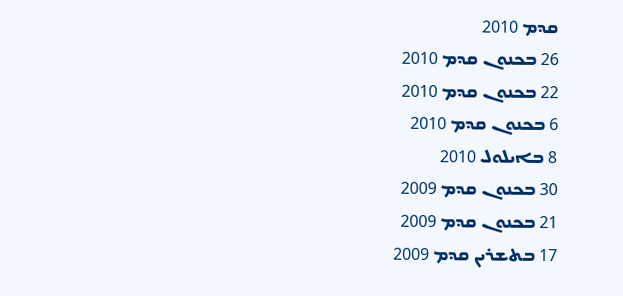ܩܕܡ 2010
26 ܒܟܢܘܢ ܩܕܡ 2010
22 ܒܟܢܘܢ ܩܕܡ 2010
6 ܒܟܢܘܢ ܩܕܡ 2010
8 ܒܐܝܠܘܠ 2010
30 ܒܟܢܘܢ ܩܕܡ 2009
21 ܒܟܢܘܢ ܩܕܡ 2009
17 ܒܬܫܪܝܢ ܩܕܡ 2009